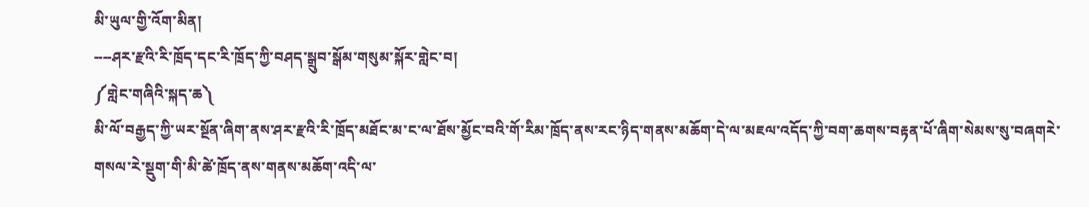མི་ཡུལ་གྱི་འོག་མིན།
----ཤར་རྫའི་རི་ཁྲོད་དང་རི་ཁྲོད་ཀྱི་བཤད་སྒྲུབ་སྒོམ་གསུམ་སྐོར་གླེང་བ།
༼གླེང་གཞིའི་སྐད་ཆ༽
མི་ལོ་བརྒྱད་ཀྱི་ཡར་སྔོན་ཞིག་ནས་ཤར་རྫའི་རི་ཁྲོད་མཐོང་མ་ང་ལ་ཐོས་མྱོང་བའི་གོ་རིམ་ཁྲོད་ནས་རང་ཉིད་གནས་མཆོག་དེ་ལ་མཇལ་འདོད་ཀྱི་བག་ཆགས་བརྟན་པོ་ཞིག་སེམས་སུ་བཞགརེ་གསལ་རེ་སྡུག་གི་མི་ཚེ་ཁྲོད་ནས་གནས་མཆོག་འདི་ལ་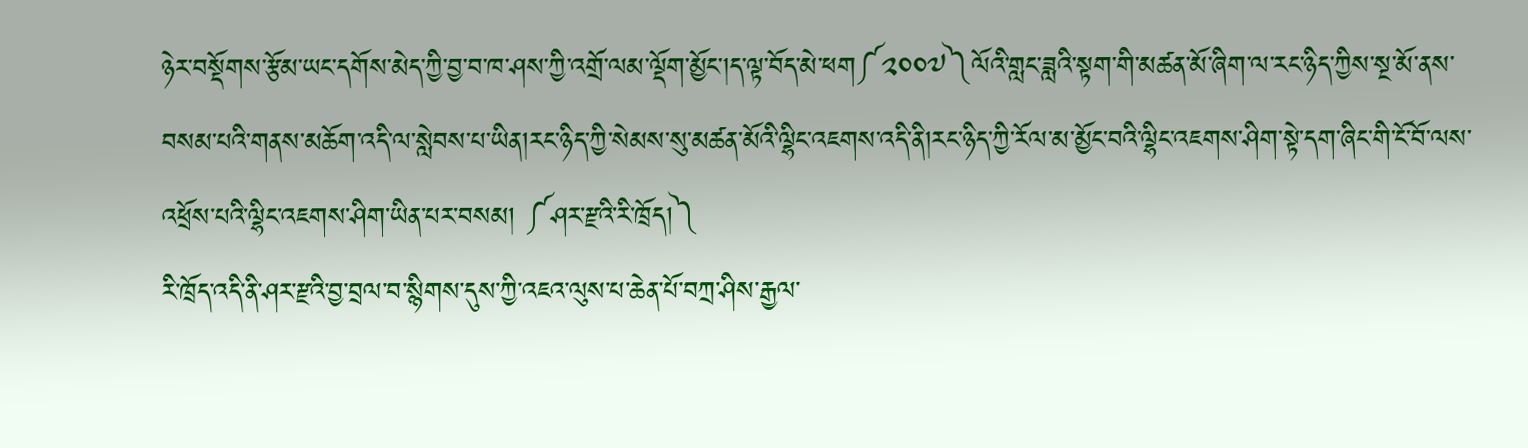ཉེར་བསྡོགས་རྩོམ་ཡང་དགོས་མེད་ཀྱི་བྱ་བ་ཁ་ཤས་ཀྱི་འགྲོ་ལམ་ལྡོག་མྱོང་།ད་ལྟ་བོད་མེ་ཕག༼༢༠༠༧༽ལོའི་གླང་ཟླའི་སྟག་གི་མཚན་མོ་ཞིག་ལ་རང་ཉིད་ཀྱིས་སྔ་མོ་ནས་བསམ་པའི་གནས་མཆོག་འདི་ལ་སླེབས་པ་ཡིན།རང་ཉིད་ཀྱི་སེམས་སུ་མཚན་མོའི་ལྷིང་འཇགས་འདི་ནི།རང་ཉིད་ཀྱི་རོལ་མ་མྱོང་བའི་ལྷིང་འཇགས་ཤིག་སྟེ་དག་ཞིང་གི་ངོ་བོ་ལས་འཕྲོས་པའི་ལྷིང་འཇགས་ཤིག་ཡིན་པར་བསམ། ༼ཤར་རྫའི་རི་ཁྲོད།༽
རི་ཁྲོད་འདི་ནི་ཤར་རྫའི་བྱ་བྲལ་བ་སྙིགས་དུས་ཀྱི་འཇའ་ལུས་པ་ཆེན་པོ་བཀྲ་ཤིས་རྒྱལ་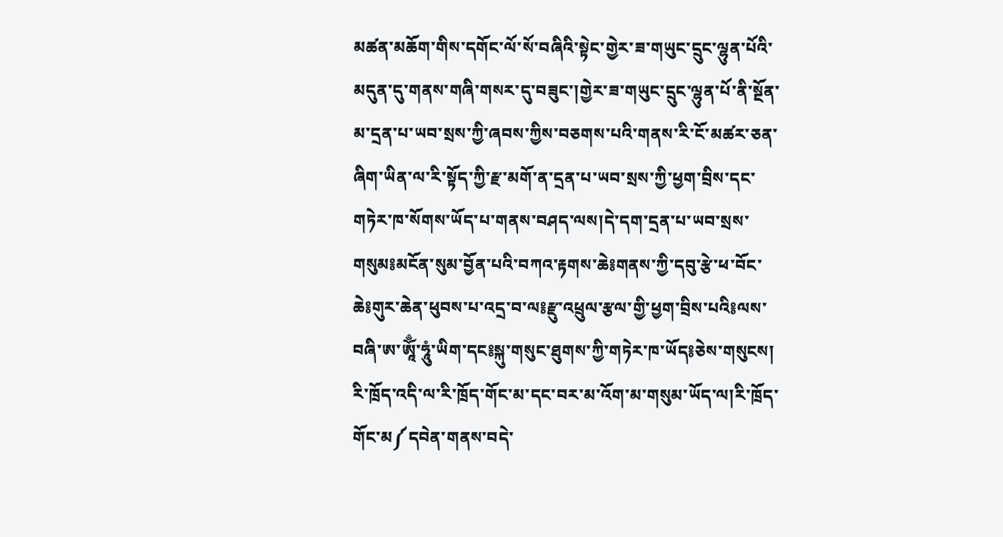མཚན་མཆོག་གིས་དགོང་ལོ་སོ་བཞིའི་སྟེང་གྱེར་ཟ་གཡུང་དྲུང་ལྷུན་པོའི་མདུན་དུ་གནས་གཞི་གསར་དུ་བཟུང་།གྱེར་ཟ་གཡུང་དྲུང་ལྷུན་པོ་ནི་སྔོན་མ་དྲན་པ་ཡབ་སྲས་ཀྱི་ཞབས་ཀྱིས་བཅགས་པའི་གནས་རི་ངོ་མཚར་ཅན་ཞིག་ཡིན་ལ་རི་སྟོད་ཀྱི་རྫ་མགོ་ན་དྲན་པ་ཡབ་སྲས་ཀྱི་ཕྱག་བྲིས་དང་གཏེར་ཁ་སོགས་ཡོད་པ་གནས་བཤད་ལས།དེ་དག་དྲན་པ་ཡབ་སྲས་གསུམ༔མངོན་སུམ་བྱོན་པའི་བཀའ་རྟགས་ཆེ༔གནས་ཀྱི་དབུ་རྩེ་ཕ་བོང་ཆེ༔གུར་ཆེན་ཕུབས་པ་འདྲ་བ་ལ༔རྫུ་འཕྲུལ་རྩལ་གྱི་ཕྱག་བྲིས་པའི༔ལས་བཞི་ཨ་ཨཱོྃ་ཧཱུཾ་ཡིག་དང༔སྐུ་གསུང་ཐུགས་ཀྱི་གཏེར་ཁ་ཡོད༔ཅེས་གསུངས།
རི་ཁྲོད་འདི་ལ་རི་ཁྲོད་གོང་མ་དང་བར་མ་འོག་མ་གསུམ་ཡོད་ལ།རི་ཁྲོད་གོང་མ༼དབེན་གནས་བདེ་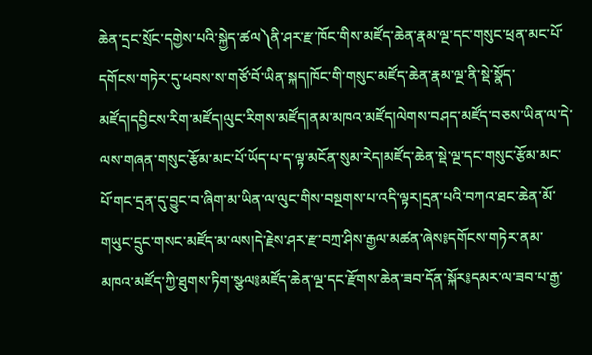ཆེན་དྲང་སྲོང་དགྱེས་པའི་སྐྱེད་ཚལ༽ནི་ཤར་རྫ་ཁོང་གིས་མཛོད་ཆེན་རྣམ་ལྔ་དང་གསུང་ཕྲན་མང་པོ་དགོངས་གཏེར་དུ་ཕབས་ས་གཙོ་བོ་ཡིན་སྐད།ཁོང་གི་གསུང་མཛོད་ཆེན་རྣམ་ལྔ་ནི་སྡེ་སྣོད་མཛོད།དབྱིངས་རིག་མཛོད།ལུང་རིགས་མཛོད།ནམ་མཁའ་མཛོད།ལེགས་བཤད་མཛོད་བཅས་ཡིན་ལ་དེ་ལས་གཞན་གསུང་རྩོམ་མང་པོ་ཡོད་པ་ད་ལྟ་མངོན་སུམ་རེད།མཛོད་ཆེན་སྡེ་ལྔ་དང་གསུང་རྩོམ་མང་པོ་གང་དྲན་དུ་བྱུང་བ་ཞིག་མ་ཡིན་ལ་ལུང་གིས་བསྔགས་པ་འདི་ལྟར།དྲན་པའི་བཀའ་ཐང་ཆེན་མོ་གཡུང་དྲུང་གསང་མཛོད་མ་ལས།དེ་རྗེས་ཤར་རྫ་བཀྲ་ཤིས་རྒྱལ་མཚན་ཞེས༔དགོངས་གཏེར་ནམ་མཁའ་མཛོད་ཀྱི་ཐུགས་ཏིག་སྩལ༔མཛོད་ཆེན་ལྔ་དང་རྫོགས་ཆེན་ཟབ་དོན་སྐོར༔དམར་ལ་ཟབ་པ་རྒྱ་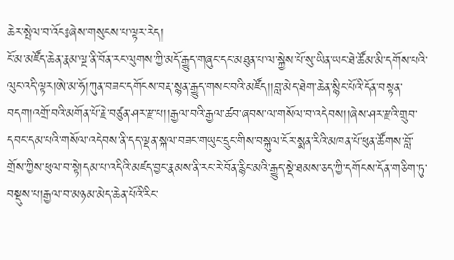ཆེར་སྤེལ་བ་འོང༔ཞེས་གསུངས་པ་ལྟར་རེད།
ངོ་མ་མཛོད་ཆེན་རྣམ་ལྔ་ནི་བོན་རང་ལུགས་ཀྱི་མདོ་རྒྱུད་གཞུང་དང་མཐུན་པ་ལ་སྐྱེས་པོ་སུ་ཡིན་ཡང་ཐེ་ཚོམ་མི་དགོས་པའི་ལུང་འདི་ལྟར།ཨེ་མ་ཧོ།ཀུན་བཟང་དགོངས་བརྡ་སྙན་རྒྱུད་གསང་བའི་མཛོད།།བླ་མེད་ཐེག་ཆེན་སྙིང་པོའི་དོན་བསྟན་བདག།འགྲོ་བའི་མགོན་པོ་རྗེ་བཙུན་ཤར་རྫ་པ།།རྒྱལ་བའི་རྒྱལ་ཚབ་ཞབས་ལ་གསོལ་བ་འདེབས།།ཞེས་ཤར་རྫའི་གྲུབ་དབང་དམ་པའི་གསོལ་འདེབས་ནི་དད་ལྡན་སྐལ་བཟང་གཡུང་དྲུང་གིས་བསྐུལ་ངོར་སྨན་རིའི་མཁན་པོ་ཕུན་ཚོགས་བློ་གྲོས་ཀྱིས་ཕུལ་བ་སྟེ།དམ་པ་འདིའི་མཛད་བྱང་རྣམས་ནི་རང་རེ་བོན་རྙིང་མའི་རྒྱུད་སྡེ་ཐམས་ཅད་ཀྱི་དགོངས་དོན་གཅིག་ཏུ་བསྡུས་པ།རྒྱལ་བ་མཉམ་མེད་ཆེན་པོའི་རིང་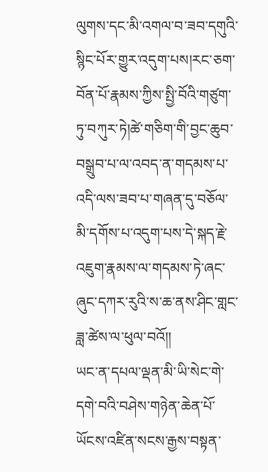ལུགས་དང་མི་འགལ་བ་ཟབ་དགུའི་སྙིང་པོར་གྱུར་འདུག་པས།རང་ཅག་བོན་པོ་རྣམས་ཀྱིས་སྤྱི་བོའི་གཙུག་ཏུ་བཀུར་ཏེ།ཚེ་གཅིག་གི་བྱང་ཆུབ་བསྒྲུབ་པ་ལ་འབད་ན་གདམས་པ་འདི་ལས་ཟབ་པ་གཞན་དུ་བཅོལ་མི་དགོས་པ་འདུག་པས་དེ་སྐད་རྗེ་འཇུག་རྣམས་ལ་གདམས་ཏེ་ཞང་ཞུང་དཀར་རུའི་ས་ཆ་ནས་ཤིང་གླང་ཟླ་ཚེས་ལ་ཕུལ་བའོ།།
ཡང་ན་དཔལ་ལྡན་མི་ཡི་སེང་གེ་དགེ་བའི་བཤེས་གཉེན་ཆེན་པོ་ཡོངས་འཛིན་སངས་རྒྱས་བསྟན་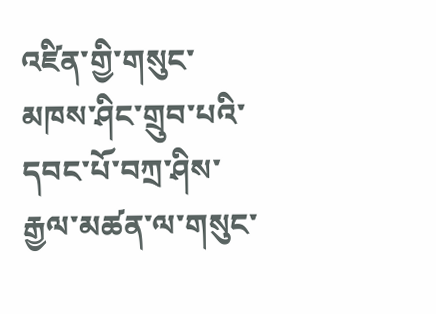འཛིན་གྱི་གསུང་མཁས་ཤིང་གྲུབ་པའི་དབང་པོ་བཀྲ་ཤིས་རྒྱལ་མཚན་ལ་གསུང་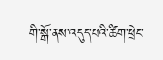གི་སྒོ་ནས་འདུད་པའི་ཚིག་ཕྲེང་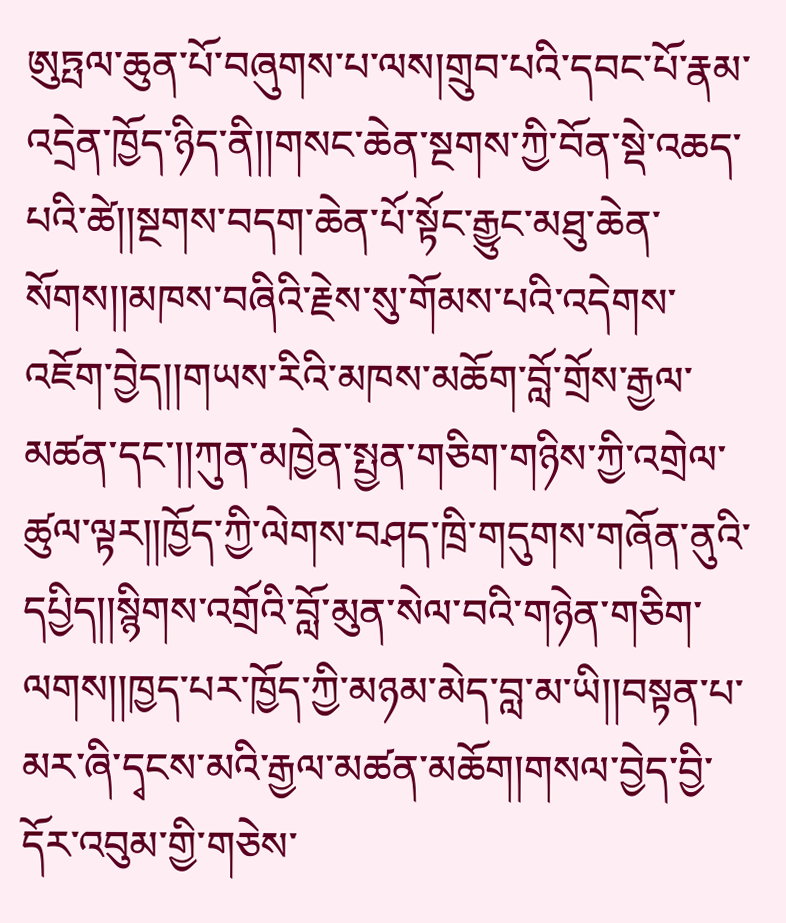ཨུཏྤལ་ཆུན་པོ་བཞུགས་པ་ལས།གྲུབ་པའི་དབང་པོ་རྣམ་འདྲེན་ཁྱོད་ཉིད་ནི།།གསང་ཆེན་སྔགས་ཀྱི་བོན་སྡེ་འཆད་པའི་ཚེ།།སྔགས་བདག་ཆེན་པོ་སྟོང་རྒྱུང་མཐུ་ཆེན་སོགས།།མཁས་བཞིའི་རྗེས་སུ་གོམས་པའི་འདེགས་འཇོག་བྱེད།།གཡས་རིའི་མཁས་མཆོག་བློ་གྲོས་རྒྱལ་མཚན་དང་།།ཀུན་མཁྱེན་སྤྱན་གཅིག་གཉིས་ཀྱི་འགྲེལ་ཚུལ་ལྟར།།ཁྱོད་ཀྱི་ལེགས་བཤད་ཁྲི་གདུགས་གཞོན་ནུའི་དཔྱིད།།སྙིགས་འགྲོའི་བློ་མུན་སེལ་བའི་གཉེན་གཅིག་ལགས།།ཁྱད་པར་ཁྱོད་ཀྱི་མཉམ་མེད་བླ་མ་ཡི།།བསྟན་པ་མར་ཞི་དྭངས་མའི་རྒྱལ་མཚན་མཆོག།གསལ་བྱེད་བྱི་དོར་འབུམ་གྱི་གཅེས་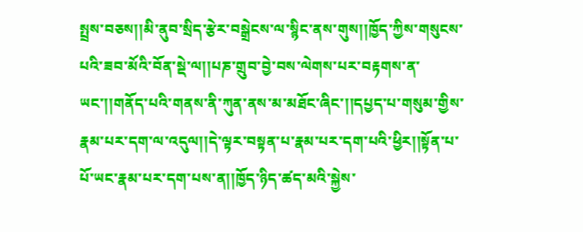སྤྲས་བཅས།།མི་ནུབ་སྲིད་རྩེར་བསྒྲེངས་ལ་སྙིང་ནས་གུས།།ཁྱོད་ཀྱིས་གསུངས་པའི་ཟབ་མོའི་བོན་སྡེ་ལ།།པཎ་གྲུབ་བྱེ་བས་ལེགས་པར་བརྟགས་ན་ཡང་།།གནོད་པའི་གནས་ནི་ཀུན་ནས་མ་མཐོང་ཞིང་།།དཔྱད་པ་གསུམ་གྱིས་རྣམ་པར་དག་ལ་འདུལ།།དེ་ལྟར་བསྟན་པ་རྣམ་པར་དག་པའི་ཕྱིར།།སྟོན་པ་པོ་ཡང་རྣམ་པར་དག་པས་ན།།ཁྱོད་ཉིད་ཚད་མའི་སྐྱེས་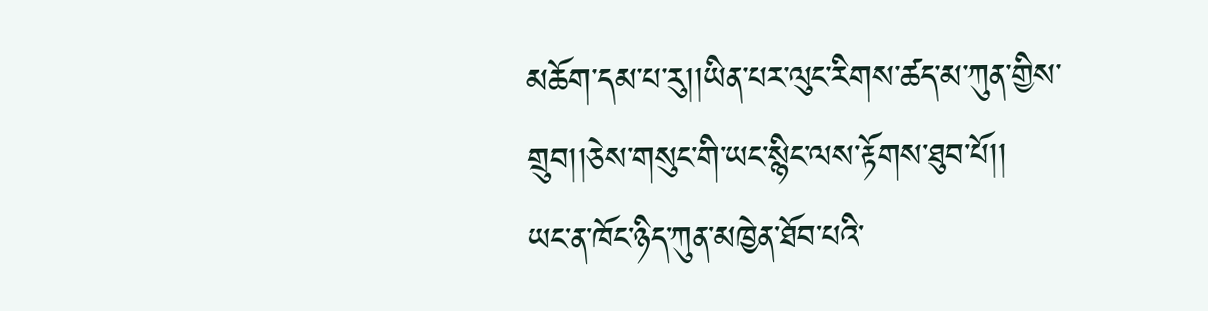མཆོག་དམ་པ་རུ།།ཡིན་པར་ལུང་རིགས་ཚད་མ་ཀུན་གྱིས་གྲུབ།།ཅེས་གསུང་གི་ཡང་སྙིང་ལས་རྟོགས་ཐུབ་པོ།།
ཡང་ན་ཁོང་ཉིད་ཀུན་མཁྱེན་ཐོབ་པའི་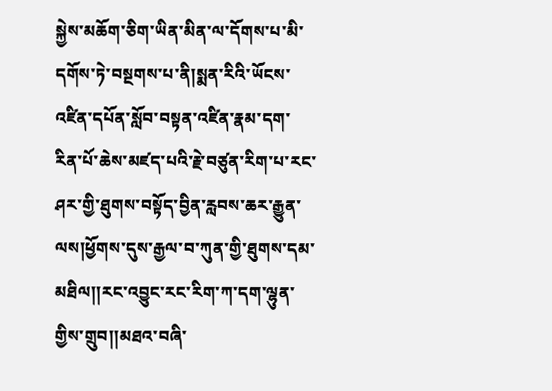སྐྱེས་མཆོག་ཅིག་ཡིན་མིན་ལ་དོགས་པ་མི་དགོས་ཏེ་བསྔགས་པ་ནི།སྨན་རིའི་ཡོངས་འཛིན་དཔོན་སློབ་བསྟན་འཛིན་རྣམ་དག་རིན་པོ་ཆེས་མཛད་པའི་རྗེ་བཙུན་རིག་པ་རང་ཤར་གྱི་ཐུགས་བསྟོད་བྱིན་རླབས་ཆར་རྒྱུན་ལས།ཕྱོགས་དུས་རྒྱལ་བ་ཀུན་གྱི་ཐུགས་དམ་མཐིལ།།རང་འབྱུང་རང་རིག་ཀ་དག་ལྷུན་གྱིས་གྲུབ།།མཐའ་བཞི་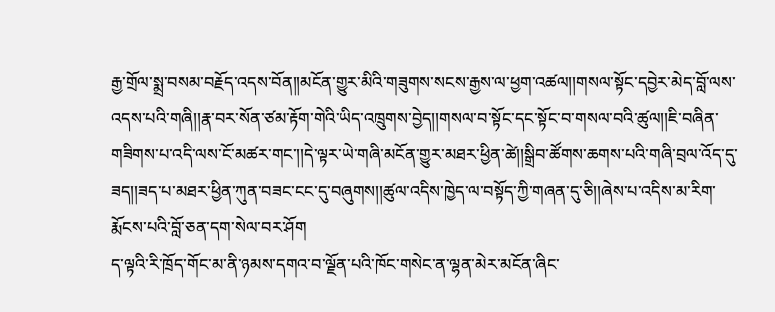རྒྱ་གྲོལ་སྨྲ་བསམ་བརྗོད་འདས་བོན།།མངོན་གྱུར་མིའི་གཟུགས་སངས་རྒྱས་ལ་ཕྱག་འཚལ།།གསལ་སྟོང་དབྱེར་མེད་བློ་ལས་འདས་པའི་གཞི།།རྣ་བར་སོན་ཙམ་རྟོག་གེའི་ཡིད་འཁྲུགས་བྱེད།།གསལ་བ་སྟོང་དང་སྟོང་བ་གསལ་བའི་ཚུལ།།ཇི་བཞིན་གཟིགས་པ་འདི་ལས་ངོ་མཚར་གང་།།དེ་ལྟར་ཡེ་གཞི་མངོན་གྱུར་མཐར་ཕྱིན་ཚེ།།སྒྲིབ་ཚོགས་ཆགས་པའི་གཞི་བྲལ་འོད་དུ་ཟད།།ཟད་པ་མཐར་ཕྱིན་ཀུན་བཟང་ངང་དུ་བཞུགས།།ཚུལ་འདིས་ཁྱེད་ལ་བསྟོད་ཀྱི་གཞན་དུ་ཅི།།ཞེས་པ་འདིས་མ་རིག་རྨོངས་པའི་བློ་ཅན་དག་སེལ་བར་ཤོག
ད་ལྟའི་རི་ཁྲོད་གོང་མ་ནི་ཉམས་དགའ་བ་ལྗོན་པའི་ཁོང་གསེང་ན་ལྷན་མེར་མངོན་ཞིང་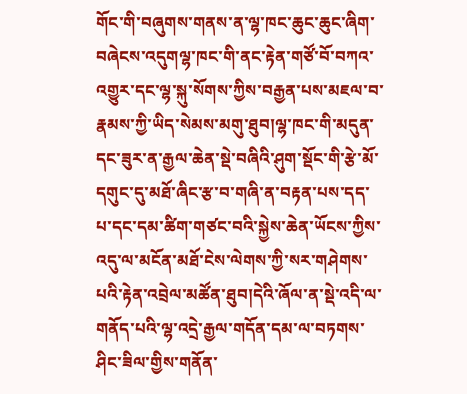གོང་གི་བཞུགས་གནས་ན་ལྷ་ཁང་ཆུང་ཆུང་ཞིག་བཞེངས་འདུགལྷ་ཁང་གི་ནང་རྟེན་གཙོ་བོ་བཀའ་འགྱུར་དང་ལྷ་སྐུ་སོགས་ཀྱིས་བརྒྱན་པས་མཇལ་བ་རྣམས་ཀྱི་ཡིད་སེམས་མགུ་ཐུབ།ལྷ་ཁང་གི་མདུན་དང་ཟུར་ན་རྒྱལ་ཆེན་སྡེ་བཞིའི་ཤུག་སྡོང་གི་རྩེ་མོ་དགུང་དུ་མཐོ་ཞིང་རྩ་བ་གཞི་ན་བརྟན་པས་དད་པ་དང་དམ་ཚིག་གཙང་བའི་སྐྱེས་ཆེན་ཡོངས་ཀྱིས་འདུ་ལ་མངོན་མཐོ་ངེས་ལེགས་ཀྱི་སར་གཤེགས་པའི་རྟེན་འབྲེལ་མཚོན་ཐུབ།དེའི་ཞོལ་ན་སྡེ་འདི་ལ་གནོད་པའི་ལྷ་འདྲེ་རྒྱལ་གདོན་དམ་ལ་བཏགས་ཤིང་ཟིལ་གྱིས་གནོན་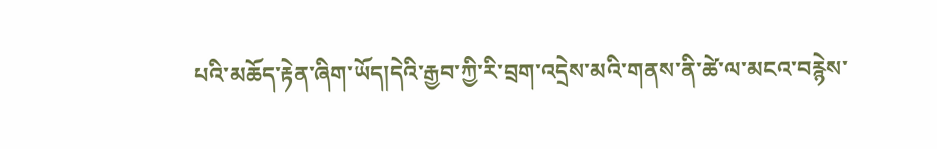པའི་མཆོད་རྟེན་ཞིག་ཡོད།དེའི་རྒྱབ་ཀྱི་རི་བྲག་འདྲེས་མའི་གནས་ནི་ཚེ་ལ་མངའ་བརྙེས་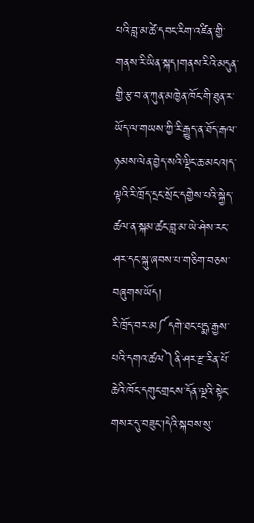པའི་བླ་མ་ཚེ་དབང་རིག་འཛིན་གྱི་གནས་རི་ཡིན་སྐད།གནས་རིའི་མདུན་གྱི་རྩ་བ་ན་ཀུན་མཁྱེན་ཁོང་གི་ཐུན་ར་ཡོད་ལ་གཡས་ཀྱི་རི་རྒྱུད་ན་ཐོད་རྒལ་ཉམས་ལེན་བྱེད་སའི་ལྡིང་ཆ་མངའ།ད་ལྟའི་རི་ཁྲོད་དྲང་སྲོང་དགྱེས་པའི་སྐྱེད་ཚལ་ན་སྐམ་ཚང་བླ་མ་ཡེ་ཤེས་རང་ཤར་དང་སྐུ་ཞབས་པ་གཅིག་བཅས་བཞུགས་ཡོད།
རི་ཁྲོད་བར་མ༼དགེ་ཐང་པདྨ་རྒྱས་པའི་དགའ་ཚལ༽ནི་ཤར་རྫ་རིན་པོ་ཆེའི་ཁོང་དགུང་གྲངས་དོན་ལྔའི་སྟེང་གསར་དུ་བཟུང་།དེའི་སྐབས་སུ་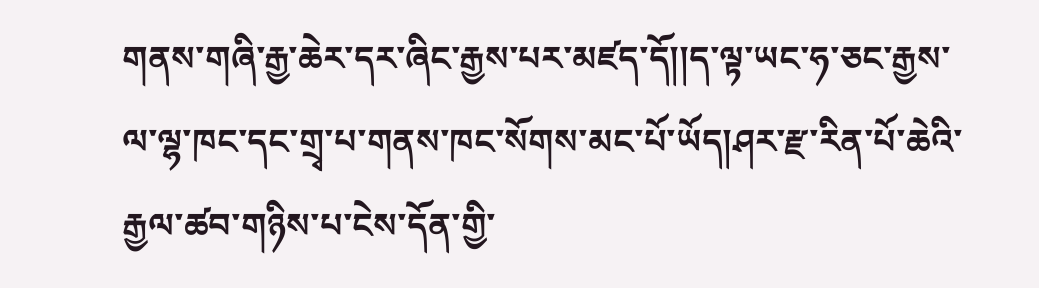གནས་གཞི་རྒྱ་ཆེར་དར་ཞིང་རྒྱས་པར་མཛད་དོ།།ད་ལྟ་ཡང་ཧ་ཅང་རྒྱས་ལ་ལྷ་ཁང་དང་གྲྭ་པ་གནས་ཁང་སོགས་མང་པོ་ཡོད།ཤར་རྫ་རིན་པོ་ཆེའི་རྒྱལ་ཚབ་གཉིས་པ་ངེས་དོན་གྱི་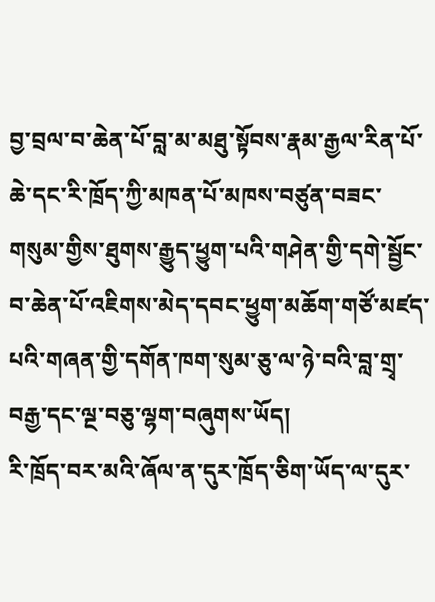བྱ་བྲལ་བ་ཆེན་པོ་བླ་མ་མཐུ་སྟོབས་རྣམ་རྒྱལ་རིན་པོ་ཆེ་དང་རི་ཁྲོད་ཀྱི་མཁན་པོ་མཁས་བཙུན་བཟང་གསུམ་གྱིས་ཐུགས་རྒྱུད་ཕྱུག་པའི་གཤེན་གྱི་དགེ་སྦྱོང་བ་ཆེན་པོ་འཇིགས་མེད་དབང་ཕྱུག་མཆོག་གཙོ་མཛད་པའི་གཞན་གྱི་དགོན་ཁག་སུམ་ཅུ་ལ་ཉེ་བའི་བླ་གྲྭ་བརྒྱ་དང་ལྔ་བཅུ་ལྷག་བཞུགས་ཡོད།
རི་ཁྲོད་བར་མའི་ཞོལ་ན་དུར་ཁྲོད་ཅིག་ཡོད་ལ་དུར་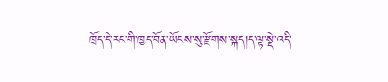ཁྲོད་དེ་རང་གི་ཁྱད་བོན་ཡོངས་སུ་རྫོགས་སྐད།ད་ལྟ་སྡེ་འདི་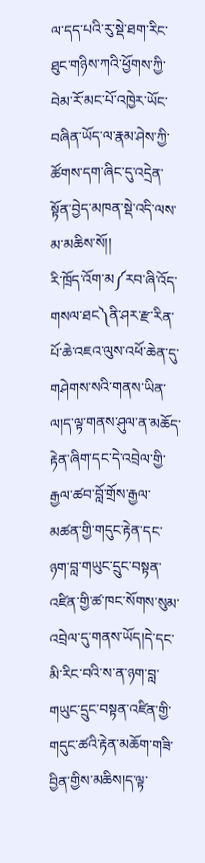ལ་དད་པའི་རུ་སྡེ་ཐག་རིང་ཐུང་གཉིས་ཀའི་ཕྱོགས་ཀྱི་བེམ་རོ་མང་པོ་འཁྱེར་ཡོང་བཞིན་ཡོད་ལ་རྣམ་ཤེས་ཀྱི་ཚོགས་དག་ཞིང་དུ་འདྲེན་སྟོན་བྱེད་མཁན་སྡེ་འདི་ལས་མ་མཆིས་སོ།།
རི་ཁྲོད་འོག་མ༼རབ་ཞི་འོད་གསལ་ཐང༽ནི་ཤར་རྫ་རིན་པོ་ཆེ་འཇའ་ལུས་འཕོ་ཆེན་དུ་གཤེགས་སའི་གནས་ཡིན་ལ།ད་ལྟ་གནས་ཤུལ་ན་མཆོད་རྟེན་ཞིག་དང་དེ་འབྲེལ་གྱི་རྒྱལ་ཚབ་བློ་གྲོས་རྒྱལ་མཚན་གྱི་གདུང་རྟེན་དང་ཉག་བླ་གཡུང་དྲུང་བསྟན་འཛིན་གྱི་ཚ་ཁང་སོགས་སུམ་འབྲེལ་དུ་གནས་ཡོད།དེ་དང་མི་རིང་བའི་ས་ན་ཉག་བླ་གཡུང་དྲུང་བསྟན་འཛིན་གྱི་གདུང་ཚའི་རྟེན་མཆོག་གཟི་བྱིན་གྱིས་མཆིས།ད་ལྟ་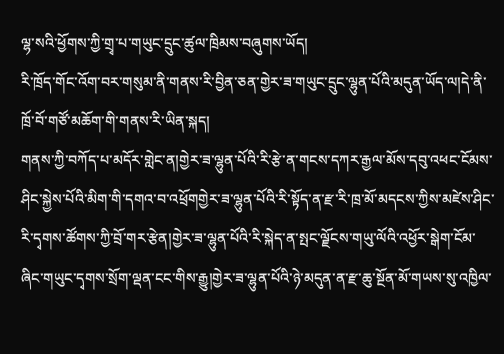ལྷ་སའི་ཕྱོགས་ཀྱི་གྲྭ་པ་གཡུང་དྲུང་ཚུལ་ཁྲིམས་བཞུགས་ཡོད།
རི་ཁྲོད་གོང་འོག་བར་གསུམ་ནི་གནས་རི་བྱིན་ཅན་གྱེར་ཟ་གཡུང་དྲུང་ལྷུན་པོའི་མདུན་ཡོད་ལ།དེ་ནི་ཁྲོ་བོ་གཙོ་མཆོག་གི་གནས་རི་ཡིན་སྐད།
གནས་ཀྱི་བཀོད་པ་མདོར་གླེང་ན།གྱེར་ཟ་ལྷུན་པོའི་རི་རྩེ་ན་གངས་དཀར་རྒྱལ་མོས་དབུ་འཕང་ངོམས་ཤིང་སྐྱེས་པོའི་མིག་གི་དགའ་བ་འཕྲོགགྱེར་ཟ་ལྷུན་པོའི་རི་སྟོད་ན་རྫ་རི་ཁྲ་མོ་མདངས་ཀྱིས་མཛེས་ཤིང་རི་དྭགས་ཚོགས་ཀྱི་བྲོ་གར་རྩེན།གྱེར་ཟ་ལྷུན་པོའི་རི་སྐེད་ན་སྤང་ལྗོངས་གཡུ་ལོའི་འཕྱོར་སྒེག་ངོམ་ཞིང་གཡུང་དྭགས་སྲོག་ལྡན་ངང་གིས་རྒྱུ།གྱེར་ཟ་ལྷུན་པོའི་ཉེ་མདུན་ན་རྫ་ཆུ་སྔོན་མོ་གཡས་སུ་འཁྱིལ་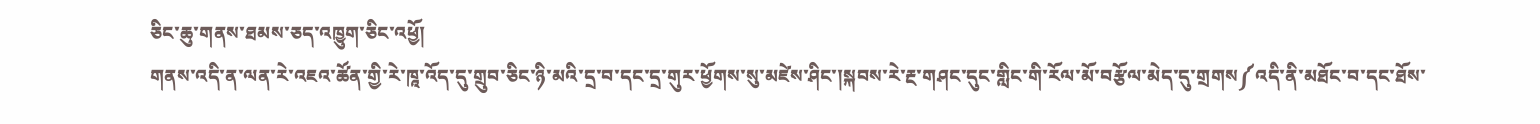ཅིང་ཆུ་གནས་ཐམས་ཅད་འཁྱུག་ཅིང་འཕྱོ།
གནས་འདི་ན་ལན་རེ་འཇའ་ཚོན་གྱི་རེ་ཁཱ་འོད་དུ་གྲུབ་ཅིང་ཉི་མའི་དྲ་བ་དང་དྲ་གུར་ཕྱོགས་སུ་མཛེས་ཤིང་།སྐབས་རེ་རྔ་གཤང་དུང་གླིང་གི་རོལ་མོ་བརྩོལ་མེད་དུ་གྲགས༼འདི་ནི་མཐོང་བ་དང་ཐོས་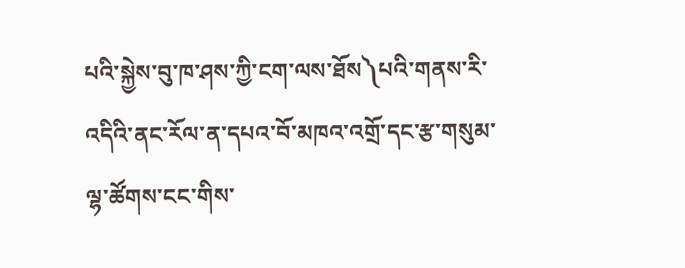པའི་སྐྱེས་བུ་ཁ་ཤས་ཀྱི་ངག་ལས་ཐོས༽པའི་གནས་རི་འདིའི་ནང་རོལ་ན་དཔའ་བོ་མཁའ་འགྲོ་དང་རྩ་གསུམ་ལྷ་ཚོགས་ངང་གིས་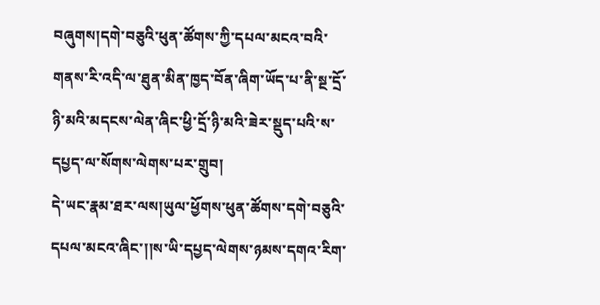བཞུགས།དགེ་བཅུའི་ཕུན་ཚོགས་ཀྱི་དཔལ་མངའ་བའི་གནས་རི་འདི་ལ་ཐུན་མིན་ཁྱད་བོན་ཞིག་ཡོད་པ་ནི་སྔ་དྲོ་ཉི་མའི་མདངས་ལེན་ཞིང་ཕྱི་དྲོ་ཉི་མའི་ཟེར་སྡུད་པའི་ས་དཔྱད་ལ་སོགས་ལེགས་པར་གྲུབ།
དེ་ཡང་རྣམ་ཐར་ལས།ཡུལ་ཕྱོགས་ཕུན་ཚོགས་དགེ་བཅུའི་དཔལ་མངའ་ཞིང་།།ས་ཡི་དཔྱད་ལེགས་ཉམས་དགའ་རིག་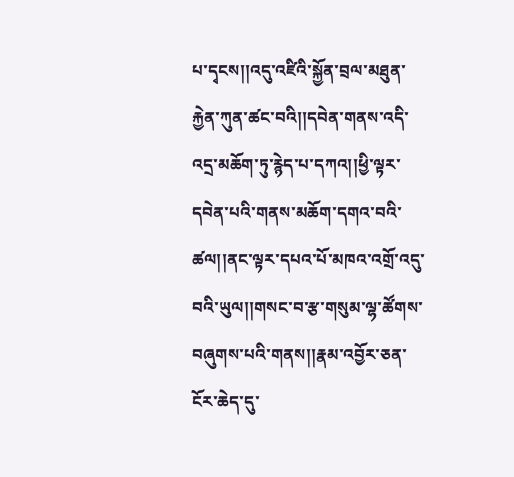པ་དྭངས།།འདུ་འཛིའི་སྐྱོན་བྲལ་མཐུན་རྐྱེན་ཀུན་ཚང་བའི།།དབེན་གནས་འདི་འདྲ་མཆོག་ཏུ་རྙེད་པ་དཀའ།།ཕྱི་ལྟར་དབེན་པའི་གནས་མཆོག་དགའ་བའི་ཚལ།།ནང་ལྟར་དཔའ་པོ་མཁའ་འགྲོ་འདུ་བའི་ཡུལ།།གསང་བ་རྩ་གསུམ་ལྷ་ཚོགས་བཞུགས་པའི་གནས།།རྣམ་འབྱོར་ཅན་ངོར་ཆེད་དུ་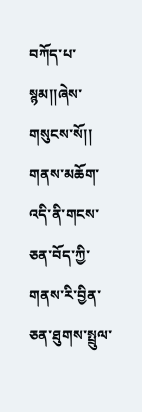བཀོད་པ་སྙམ།།ཞེས་གསུངས་སོ།།
གནས་མཆོག་འདི་ནི་གངས་ཅན་བོད་ཀྱི་གནས་རི་བྱིན་ཅན་ཐུགས་སྤྲུལ་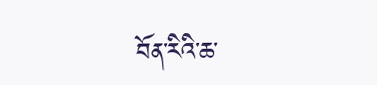བོན་རིའི་ཆ་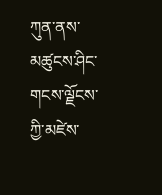ཀུན་ནས་མཚུངས་ཤིང་གངས་ལྗོངས་ཀྱི་མཛེས་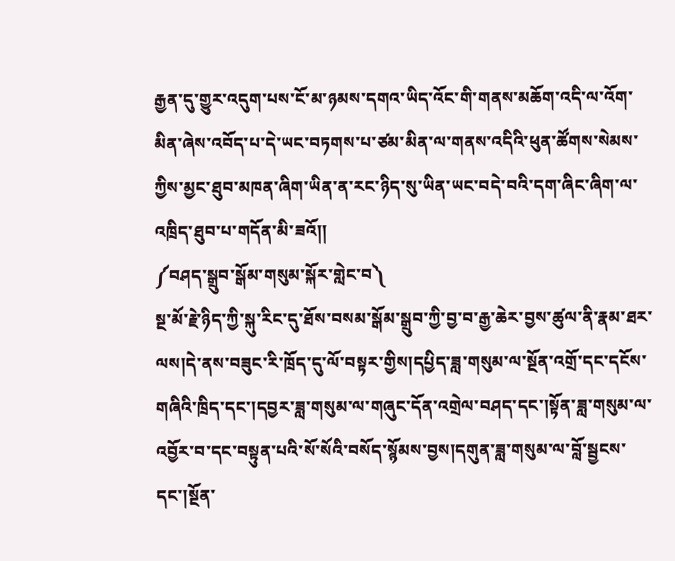རྒྱན་དུ་གྱུར་འདུག་པས་ངོ་མ་ཉམས་དགའ་ཡིད་འོང་གི་གནས་མཆོག་འདི་ལ་འོག་མིན་ཞེས་འབོད་པ་དེ་ཡང་བཏགས་པ་ཙམ་མིན་ལ་གནས་འདིའི་ཕུན་ཚོགས་སེམས་ཀྱིས་མྱང་ཐུབ་མཁན་ཞིག་ཡིན་ན་རང་ཉིད་སུ་ཡིན་ཡང་བདེ་བའི་དག་ཞིང་ཞིག་ལ་འཁྲིད་ཐུབ་པ་གདོན་མི་ཟའོ།།
༼བཤད་སྒྲུབ་སྒོམ་གསུམ་སྐོར་གླེང་བ༽
སྔ་མོ་རྗེ་ཉིད་ཀྱི་སྐུ་རིང་དུ་ཐོས་བསམ་སྒོམ་སྒྲུབ་ཀྱི་བྱ་བ་རྒྱ་ཆེར་བྱས་ཚུལ་ནི་རྣམ་ཐར་ལས།དེ་ནས་བཟུང་རི་ཁྲོད་དུ་ལོ་བསྟར་གྱིས།དཔྱིད་ཟླ་གསུམ་ལ་སྔོན་འགྲོ་དང་དངོས་གཞིའི་ཁྲིད་དང་།དབྱར་ཟླ་གསུམ་ལ་གཞུང་དོན་འགྲེལ་བཤད་དང་།སྟོན་ཟླ་གསུམ་ལ་འབྱོར་བ་དང་བསྟུན་པའི་སོ་སོའི་བསོད་སྙོམས་བྱས།དགུན་ཟླ་གསུམ་ལ་བློ་སྦྱངས་དང་།སྔོན་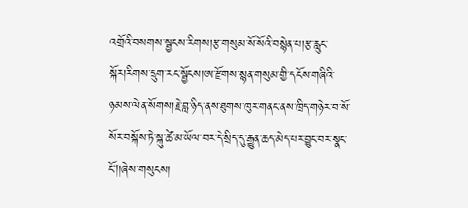འགྲོའི་བསགས་སྦྱངས་རིགས།རྩ་གསུམ་སོ་སོའི་བསྙེན་པ།རྩ་རླུང་སྐོར།རིགས་དྲུག་རང་སྦྱོངས།ཨ་རྫོགས་སྙན་གསུམ་གྱི་དངོས་གཞིའི་ཉམས་ལེན་སོགས།རྗེ་བླ་ཉིད་ནས་ཐུགས་ཁུར་གནང་ནས་ཁྲིད་གཉེར་བ་སོ་སོར་བསྐོས་ཏེ་སྐུ་ཚེ་མ་ཡོལ་བར་དེ་སྲིད་དུ་རྒྱུན་ཆད་མེད་པར་བྱུང་བར་སྣང་ངོ།།ཞེས་གསུངས།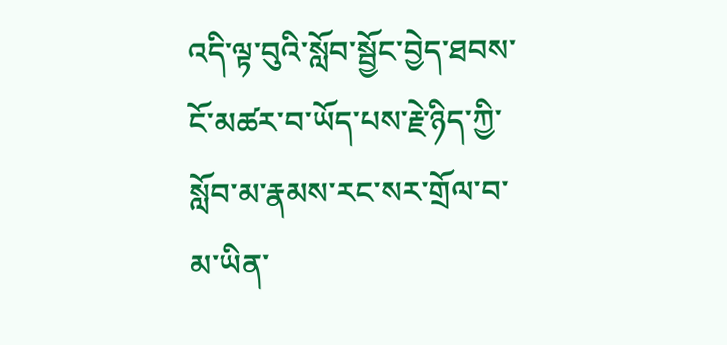འདི་ལྟ་བུའི་སློབ་སྦྱོང་བྱེད་ཐབས་ངོ་མཚར་བ་ཡོད་པས་རྗེ་ཉིད་ཀྱི་སློབ་མ་རྣམས་རང་སར་གྲོལ་བ་མ་ཡིན་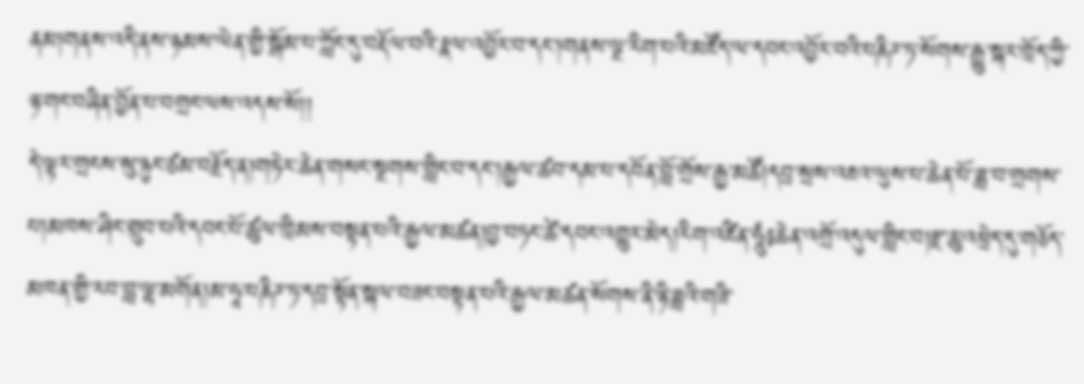ནམ།གནས་འདི་ནས་ཉམས་ལེན་གྱི་སྒོམ་པ་ཀློང་དུ་བརྡོལ་བའི་རྣལ་འབྱོར་བ་དང་།གནས་ལྔ་རིག་པའི་མཛོད་ལ་དབང་འབྱོར་བའི་པཎིཌ་ཏ་སོགས་རྒྱུ་སྐར་ཁྲོད་ཀྱི་ཉ་གང་བཞིན་བྱོན་པ་བགྲང་ལས་འདས་སོ།།
དེ་ལྟར་གྲངས་སུ་ཉུང་ཙམ་བརྗོད་ན།གཏེར་ཆེན་གསང་སྔགས་གླིང་བ་དང་།རྒྱལ་ཚབ་དམ་པ་དབོན་བློ་གྲོས་རྒྱ་མཚོ།དབྲ་སྲས་འཇའ་ལུས་པ་ཆེན་པོ་ཟླ་བ་གྲགས་པ།མཁས་ཤིང་གྲུབ་པའི་དབང་པོ་ཚུལ་ཁྲིམས་བསྟན་པའི་རྒྱལ་མཚན།བྱ་བཏང་ཚེ་དབང་འགྱུར་མེད།རིག་འཛིན་ཧཱུཾ༔ཆེན་འགྲོ་འདུལ་གླིང་བ།རྫ་ཆུ་འཕྲེད་དུ་གཅོད་མཁན་གྱི་རབ་བླ་ལྷ་མགོན།མ་ཧཱ་པཎིཌ་ཏ་དབྲ་སྟོན་སྐལ་བཟང་བསྟན་པའི་རྒྱལ་མཚན་སོགས་ནི་ཉི་ཟླའི་གཟི་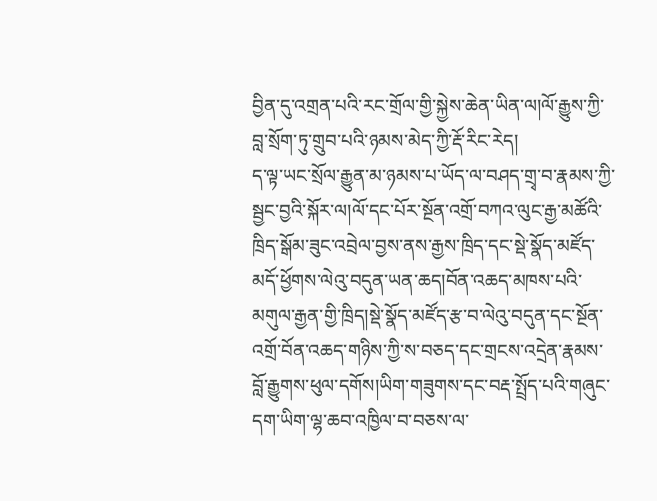བྱིན་དུ་འགྲན་པའི་རང་གྲོལ་གྱི་སྐྱེས་ཆེན་ཡིན་ལ།ལོ་རྒྱུས་ཀྱི་བླ་སྲོག་ཏུ་གྲུབ་པའི་ཉམས་མེད་ཀྱི་རྡོ་རིང་རེད།
ད་ལྟ་ཡང་སྲོལ་རྒྱུན་མ་ཉམས་པ་ཡོད་ལ་བཤད་གྲྭ་བ་རྣམས་ཀྱི་སྦྱང་བྱའི་སྐོར་ལ།ལོ་དང་པོར་སྔོན་འགྲོ་བཀའ་ལུང་རྒྱ་མཚོའི་ཁྲིད་སྒོམ་ཟུང་འབྲེལ་བྱས་ནས་རྒྱས་ཁྲིད་དང་སྡེ་སྣོད་མཛོད་མདོ་ཕྱོགས་ལེའུ་བདུན་ཡན་ཆད།བོན་འཆད་མཁས་པའི་མགུལ་རྒྱན་གྱི་ཁྲིད།སྡེ་སྣོད་མཛོད་རྩ་བ་ལེའུ་བདུན་དང་སྔོན་འགྲོ་བོན་འཆད་གཉིས་ཀྱི་ས་བཅད་དང་གྲངས་འདྲེན་རྣམས་བློ་རྒྱུགས་ཕུལ་དགོས།ཡིག་གཟུགས་དང་བརྡ་སྤྲོད་པའི་གཞུང་དག་ཡིག་ལྷ་ཆབ་འཁྱིལ་བ་བཅས་ལ་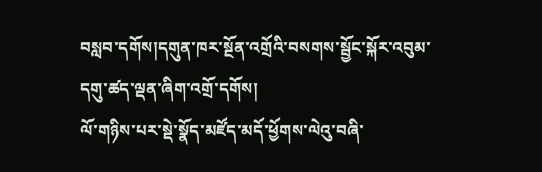བསླབ་དགོས།དགུན་ཁར་སྔོན་འགྲོའི་བསགས་སྦྱོང་སྐོར་འབུམ་དགུ་ཚད་ལྡན་ཞིག་འགྲོ་དགོས།
ལོ་གཉིས་པར་སྡེ་སྣོད་མཛོད་མདོ་ཕྱོགས་ལེའུ་བཞི་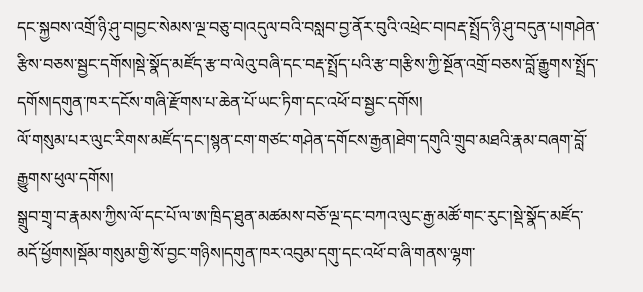དང་སྐྱབས་འགྲོ་ཉི་ཤུ་བ།བྱང་སེམས་ལྔ་བཅུ་བ།འདུལ་བའི་བསླབ་བྱ་ནོར་བུའི་འཕྲེང་བ།བརྡ་སྤྲོད་ཉི་ཤུ་བདུན་པ།གཤེན་རྩིས་བཅས་སྦྱང་དགོས།སྡེ་སྣོད་མཛོད་རྩ་བ་ལེའུ་བཞི་དང་བརྡ་སྤྲོད་པའི་རྩ་བ།རྩིས་ཀྱི་སྔོན་འགྲོ་བཅས་བློ་རྒྱུགས་སྤྲོད་དགོས།དགུན་ཁར་དངོས་གཞི་རྫོགས་པ་ཆེན་པོ་ཡང་ཏིག་དང་འཕོ་བ་སྦྱང་དགོས།
ལོ་གསུམ་པར་ལུང་རིགས་མཛོད་དང་།སྙན་ངག་གཙང་གཤེན་དགོངས་རྒྱན།ཐེག་དགུའི་གྲུབ་མཐའི་རྣམ་བཞག་བློ་རྒྱུགས་ཕུལ་དགོས།
སྒྲུབ་གྲྭ་བ་རྣམས་ཀྱིས་ལོ་དང་པོ་ལ་ཨ་ཁྲིད་ཐུན་མཚམས་བཅོ་ལྔ་དང་བཀའ་ལུང་རྒྱ་མཚོ་གང་རུང་།སྡེ་སྣོད་མཛོད་མདོ་ཕྱོགས།སྡོམ་གསུམ་གྱི་སོ་བྱང་གཉིས།དགུན་ཁར་འབུམ་དགུ་དང་འཕོ་བ་ཞི་གནས་ལྷག་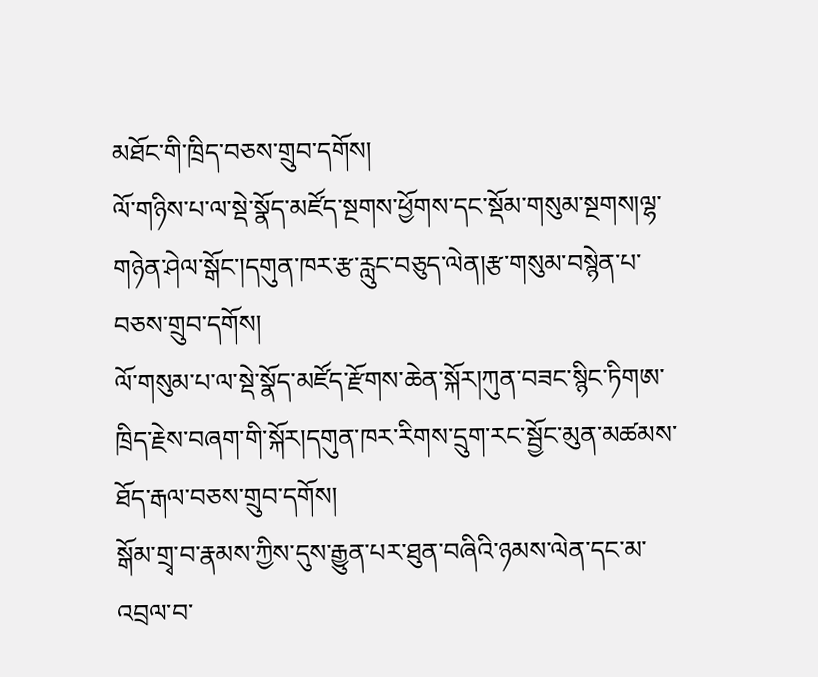མཐོང་གི་ཁྲིད་བཅས་གྲུབ་དགོས།
ལོ་གཉིས་པ་ལ་སྡེ་སྣོད་མཛོད་སྔགས་ཕྱོགས་དང་སྡོམ་གསུམ་སྔགས།ལྷ་གཉེན་ཤེལ་སྒོང་།དགུན་ཁར་རྩ་རླུང་བཅུད་ལེན།རྩ་གསུམ་བསྙེན་པ་བཅས་གྲུབ་དགོས།
ལོ་གསུམ་པ་ལ་སྡེ་སྣོད་མཛོད་རྫོགས་ཆེན་སྐོར།ཀུན་བཟང་སྙིང་ཏིགཨ་ཁྲིད་རྗེས་བཞག་གི་སྐོར།དགུན་ཁར་རིགས་དྲུག་རང་སྦྱོང་མུན་མཚམས་ཐོད་རྒལ་བཅས་གྲུབ་དགོས།
སྒོམ་གྲྭ་བ་རྣམས་ཀྱིས་དུས་རྒྱུན་པར་ཐུན་བཞིའི་ཉམས་ལེན་དང་མ་འབྲལ་བ་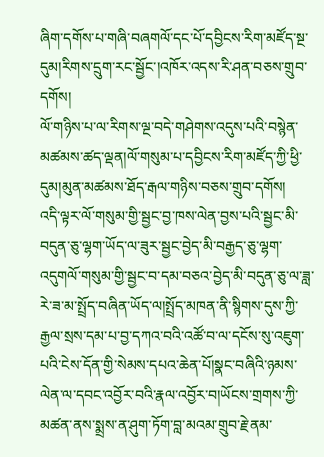ཞིག་དགོས་པ་གཞི་བཞགལོ་དང་པོ་དབྱིངས་རིག་མཛོད་སྔ་དུམ།རིགས་དྲུག་རང་སྦྱོང་།འཁོར་འདས་རི་ཤན་བཅས་གྲུབ་དགོས།
ལོ་གཉིས་པ་ལ་རིགས་ལྔ་བདེ་གཤེགས་འདུས་པའི་བསྙེན་མཚམས་ཚད་ལྡན།ལོ་གསུམ་པ་དབྱིངས་རིག་མཛོད་ཀྱི་ཕྱི་དུམ།མུན་མཚམས་ཐོད་རྒལ་གཉིས་བཅས་གྲུབ་དགོས།
འདི་ལྟར་ལོ་གསུམ་གྱི་སྦྱང་བྱ་ཁས་ལེན་བྱས་པའི་སྦྱང་མི་བདུན་ཅུ་ལྷག་ཡོད་ལ་ཟུར་སྦྱང་བྱེད་མི་བརྒྱད་ཅུ་ལྷག་འདུགལོ་གསུམ་གྱི་སྦྱང་བ་དམ་བཅའ་བྱེད་མི་བདུན་ཅུ་ལ་ཟླ་རེ་ཟ་མ་སྤྲོད་བཞིན་ཡོད་ལ།སྤྲོད་མཁན་ནི་སྙིགས་དུས་ཀྱི་རྒྱལ་སྲས་དམ་པ་བྱ་དཀའ་བའི་འཚོ་བ་ལ་དངོས་སུ་འཇུག་པའི་ངེས་དོན་གྱི་སེམས་དཔའ་ཆེན་པོ།སྣང་བཞིའི་ཉམས་ལེན་ལ་དབང་འབྱོར་བའི་རྣལ་འབྱོར་བ།ཡོངས་གྲགས་ཀྱི་མཚན་ནས་སྨྲས་ན་ཤུག་ཏོག་བླ་མའམ་གྲུབ་རྗེ་ནམ་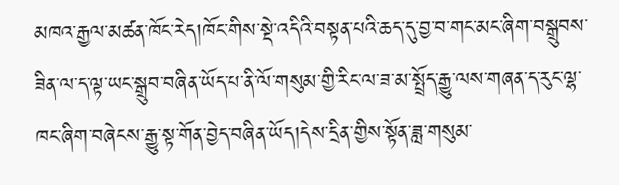མཁའ་རྒྱལ་མཚན་ཁོང་རེད།ཁོང་གིས་སྡེ་འདིའི་བསྟན་པའི་ཆད་དུ་བྱ་བ་གང་མང་ཞིག་བསྒྲུབས་ཟིན་ལ་ད་ལྟ་ཡང་སྒྲུབ་བཞིན་ཡོད་པ་ནི་ལོ་གསུམ་གྱི་རིང་ལ་ཟ་མ་སྤྲོད་རྒྱུ་ལས་གཞན་ད་རུང་ལྷ་ཁང་ཞིག་བཞེངས་རྒྱུ་སྟ་གོན་བྱེད་བཞིན་ཡོད།དེས་དྲིན་གྱིས་སྟོན་ཟླ་གསུམ་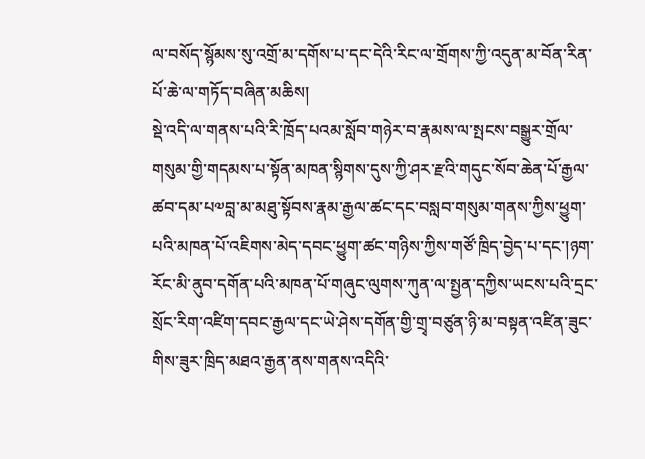ལ་བསོད་སྙོམས་སུ་འགྲོ་མ་དགོས་པ་དང་དེའི་རིང་ལ་གྲོགས་ཀྱི་འདུན་མ་བོན་རིན་པོ་ཆེ་ལ་གཏོད་བཞིན་མཆིས།
སྡེ་འདི་ལ་གནས་པའི་རི་ཁྲོད་པའམ་སློབ་གཉེར་བ་རྣམས་ལ་སྤངས་བསྒྱུར་གྲོལ་གསུམ་གྱི་གདམས་པ་སྟོན་མཁན་སྙིགས་དུས་ཀྱི་ཤར་རྫའི་གདུང་སོབ་ཆེན་པོ་རྒྱལ་ཚབ་དམ་པ༧བླ་མ་མཐུ་སྟོབས་རྣམ་རྒྱལ་ཚང་དང་བསླབ་གསུམ་གནས་ཀྱིས་ཕྱུག་པའི་མཁན་པོ་འཇིགས་མེད་དབང་ཕྱུག་ཚང་གཉིས་ཀྱིས་གཙོ་ཁྲིད་བྱེད་པ་དང་།ཉག་རོང་མི་ནུབ་དགོན་པའི་མཁན་པོ་གཞུང་ལུགས་ཀུན་ལ་སྤྱན་དཀྱིས་ཡངས་པའི་དྲང་སྲོང་རིག་འཛིག་དབང་རྒྱལ་དང་ཡེ་ཤེས་དགོན་གྱི་གྲྭ་བཙུན་ཉི་མ་བསྟན་འཛིན་ཟུང་གིས་ཟུར་ཁྲིད་མཐའ་རྒྱན་ནས་གནས་འདིའི་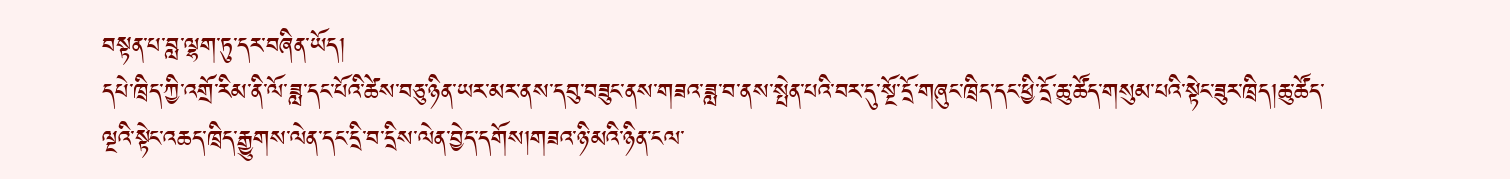བསྟན་པ་བླ་ལྷག་ཏུ་དར་བཞིན་ཡོད།
དཔེ་ཁྲིད་ཀྱི་འགྲོ་རིམ་ནི་ལོ་ཟླ་དང་པོའི་ཚེས་བཅུ་ཉིན་ཡར་མར་ནས་དབུ་བཟུང་ནས་གཟའ་ཟླ་བ་ནས་སྤེན་པའི་བར་དུ་སྔོ་དྲོ་གཞུང་ཁྲིད་དང་ཕྱི་དྲོ་ཆུ་ཚོད་གསུམ་པའི་སྟེང་ཟུར་ཁྲིད།ཆུ་ཚོད་ལྔའི་སྟེང་འཆད་ཁྲིད་རྒྱུགས་ལེན་དང་དྲི་བ་དྲིས་ལེན་བྱེད་དགོས།གཟའ་ཉི་མའི་ཉིན་ངལ་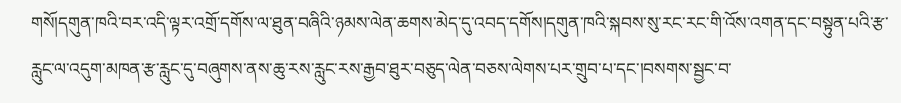གསོ།དགུན་ཁའི་བར་འདི་ལྟར་འགྲོ་དགོས་ལ་ཐུན་བཞིའི་ཉམས་ལེན་ཆགས་མེད་དུ་འབད་དགོས།དགུན་ཁའི་སྐབས་སུ་རང་རང་གི་འོས་འགན་དང་བསྟུན་པའི་རྩ་རླུང་ལ་འདུག་མཁན་རྩ་རླུང་དུ་བཞུགས་ནས་ཆུ་རས་རླུང་རས་རྒྱབ་ཐུར་བཅུད་ལེན་བཅས་ལེགས་པར་གྲུབ་པ་དང་།བསགས་སྦྱང་བ་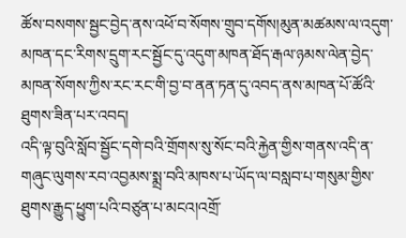ཚོས་བསགས་སྦྱང་བྱེད་ནས་འཕོ་བ་སོགས་གྲུབ་དགོས།མུན་མཚམས་ལ་འདུག་མཁན་དང་རིགས་དྲུག་རང་སྦྱོང་དུ་འདུག་མཁན་ཐོད་རྒལ་ཉམས་ལེན་བྱེད་མཁན་སོགས་ཀྱིས་རང་རང་གི་བྱ་བ་ནན་ཏན་དུ་འབད་ནས་མཁན་པོ་ཚོའི་ཐུགས་ཟིན་པར་འབད།
འདི་ལྟ་བུའི་སློབ་སྦྱོང་དགེ་བའི་གྲོགས་སུ་སོང་བའི་རྐྱེན་གྱིས་གནས་འདི་ན་གཞུང་ལུགས་རབ་འབྱམས་སྨྲ་བའི་མཁས་པ་ཡོད་ལ་བསླབ་པ་གསུམ་གྱིས་ཐུགས་རྒྱུད་ཕྱུག་པའི་བཙུན་པ་མངའ།འགྲོ་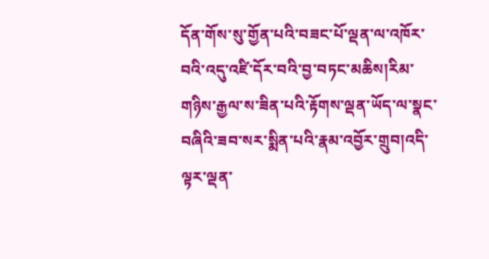དོན་གོས་སུ་གྱོན་པའི་བཟང་པོ་ལྡན་ལ་འཁོར་བའི་འདུ་འཛི་དོར་བའི་བྱ་བཏང་མཆིས།རིམ་གཉིས་རྒྱལ་ས་ཟིན་པའི་རྟོགས་ལྡན་ཡོད་ལ་སྣང་བཞིའི་ཟབ་སར་སྨིན་པའི་རྣམ་འབྱོར་གྲུབ།འདི་ལྟར་ལྡན་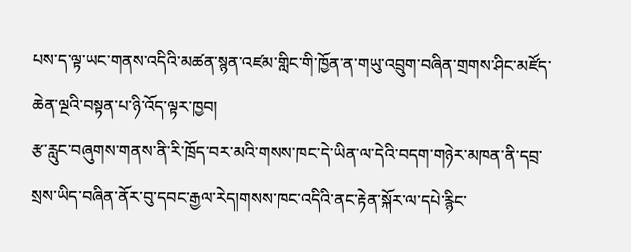པས་ད་ལྟ་ཡང་གནས་འདིའི་མཚན་སྙན་འཛམ་གླིང་གི་ཁྱོན་ན་གཡུ་འབྲུག་བཞིན་གྲགས་ཤིང་མཛོད་ཆེན་ལྔའི་བསྟན་པ་ཉི་འོད་ལྟར་ཁྱབ།
རྩ་རླུང་བཞུགས་གནས་ནི་རི་ཁྲོད་བར་མའི་གསས་ཁང་དེ་ཡིན་ལ་དེའི་བདག་གཉེར་མཁན་ནི་དབྲ་སྲས་ཡིད་བཞིན་ནོར་བུ་དབང་རྒྱལ་རེད།གསས་ཁང་འདིའི་ནང་རྟེན་སྐོར་ལ་དཔེ་རྙིང་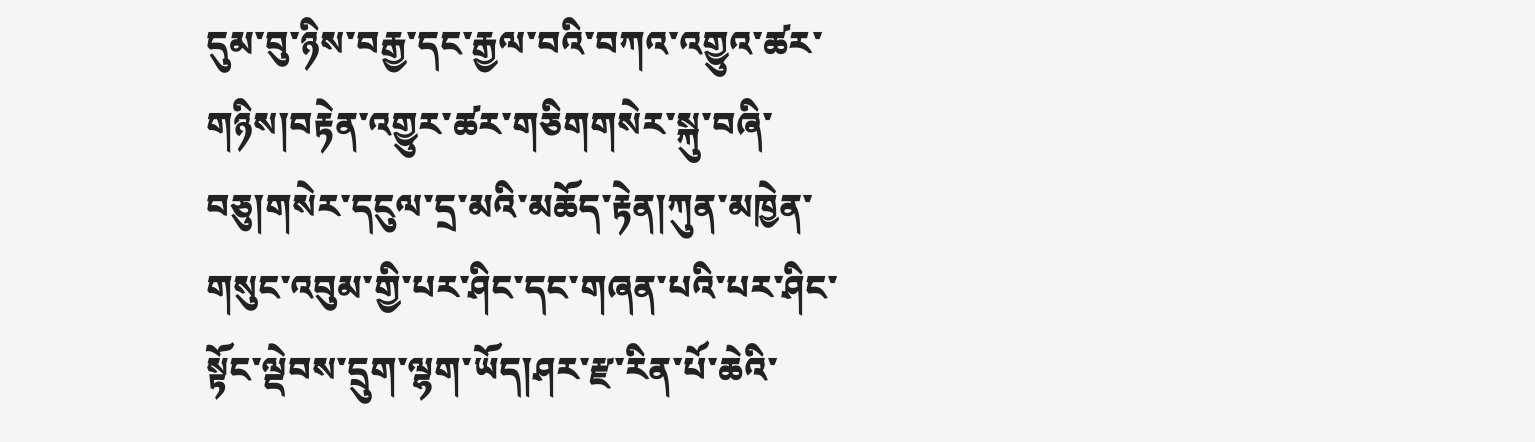དུམ་བུ་ཉིས་བརྒྱ་དང་རྒྱལ་བའི་བཀའ་འགྱུའ་ཚར་གཉིས།བརྟེན་འགྱུར་ཚར་གཅིགགསེར་སྐུ་བཞི་བཅུ།གསེར་དངུལ་དྲ་མའི་མཆོད་རྟེན།ཀུན་མཁྱེན་གསུང་འབུམ་གྱི་པར་ཤིང་དང་གཞན་པའི་པར་ཤིང་སྟོང་ལྡེབས་དྲུག་ལྷག་ཡོད།ཤར་རྫ་རིན་པོ་ཆེའི་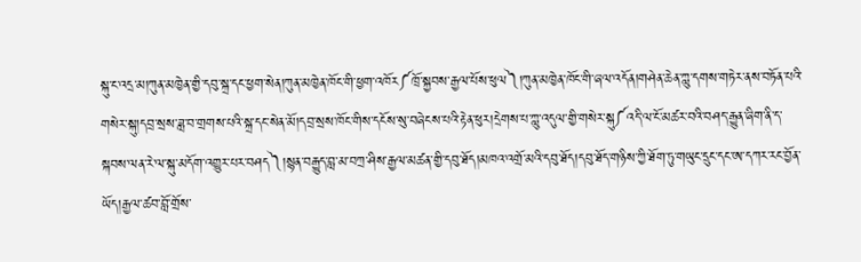སྐུ་ང་འདྲ་མ།ཀུན་མཁྱེན་གྱི་དབུ་སྐྲ་དང་ཕྱག་སེན།ཀུན་མཁྱེན་ཁོང་གི་ཕྱག་འཁོར༼ཁྲོ་སྐྱབས་རྒྱལ་པོས་ཕུལ༽།ཀུན་མཁྱེན་ཁོང་གི་ཞལ་འདོན།གཤེན་ཆེན་ཀླུ་དགས་གཏེར་ནས་བཏོན་པའི་གསེར་སྐུ།དབྲ་སྲས་ཟླ་བ་གྲགས་པའི་སྐྲ་དང་སེན་མོ།དབྲ་སྲས་ཁོང་གིས་དངོས་སུ་བཞེངས་པའི་རྟེན་ཕུར།དྲེགས་པ་ཀླུ་འདུལ་གྱི་གསེར་སྐུ༼འདི་ལ་ངོ་མཚར་བའི་བཤད་རྒྱུན་ཞིག་ནི་ད་སྐབས་ལན་རེ་ལ་སྐུ་མདོག་འགྱུར་པར་བཤད༽།སྙན་བརྒྱུད་བླ་མ་བཀྲ་ཤིས་རྒྱལ་མཚན་གྱི་དབུ་ཐོད།མཁའ་འགྲོ་མའི་དབུ་ཐོད།དབུ་ཐོད་གཉིས་ཀྱི་ཐོག་ཏུ་གཡུང་དྲུང་དང་ཨ་དཀར་རང་བྱོན་ཡོད།རྒྱལ་ཚབ་བློ་གྲོས་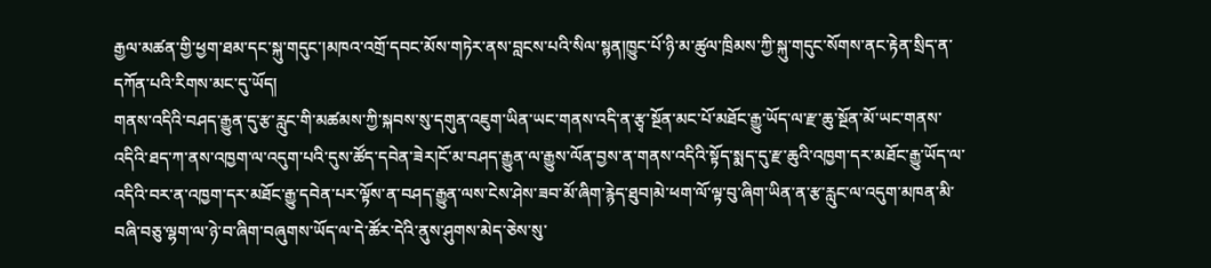རྒྱལ་མཚན་གྱི་ཕྱག་ཐམ་དང་སྐུ་གདུང་།མཁའ་འགྲོ་དབང་མོས་གཏེར་ནས་བླངས་པའི་སིལ་སྙན།ཁྱུང་པོ་ཉི་མ་ཚུལ་ཁྲིམས་ཀྱི་སྐུ་གདུང་སོགས་ནང་རྟེན་སྲིད་ན་དཀོན་པའི་རིགས་མང་དུ་ཡོད།
གནས་འདིའི་བཤད་རྒྱུན་དུ་རྩ་རླུང་གི་མཚམས་ཀྱི་སྐབས་སུ་དགུན་འཇུག་ཡིན་ཡང་གནས་འདི་ན་རྩྭ་སྔོན་མང་པོ་མཐོང་རྒྱུ་ཡོད་ལ་རྫ་ཆུ་སྔོན་མོ་ཡང་གནས་འདིའི་ཐད་ཀ་ནས་འཁྱག་ལ་འདུག་པའི་དུས་ཚོད་དབེན་ཟེར།ངོ་མ་བཤད་རྒྱུན་ལ་རྒྱུས་ལོན་བྱས་ན་གནས་འདིའི་སྟོད་སྨད་དུ་རྫ་ཆུའི་འཁྱག་དར་མཐོང་རྒྱུ་ཡོད་ལ་འདིའི་བར་ན་འཁྱག་དར་མཐོང་རྒྱུ་དབེན་པར་ལྟོས་ན་བཤད་རྒྱུན་ལས་ངེས་ཤེས་ཟབ་མོ་ཞིག་རྙེད་ཐུབ།མེ་ཕག་ལོ་ལྟ་བུ་ཞིག་ཡིན་ན་རྩ་རླུང་ལ་འདུག་མཁན་མི་བཞི་བཅུ་ལྷག་ལ་ཉེ་བ་ཞིག་བཞུགས་ཡོད་ལ་དེ་ཚོར་དེའི་ནུས་ཤུགས་མེད་ཅེས་སུ་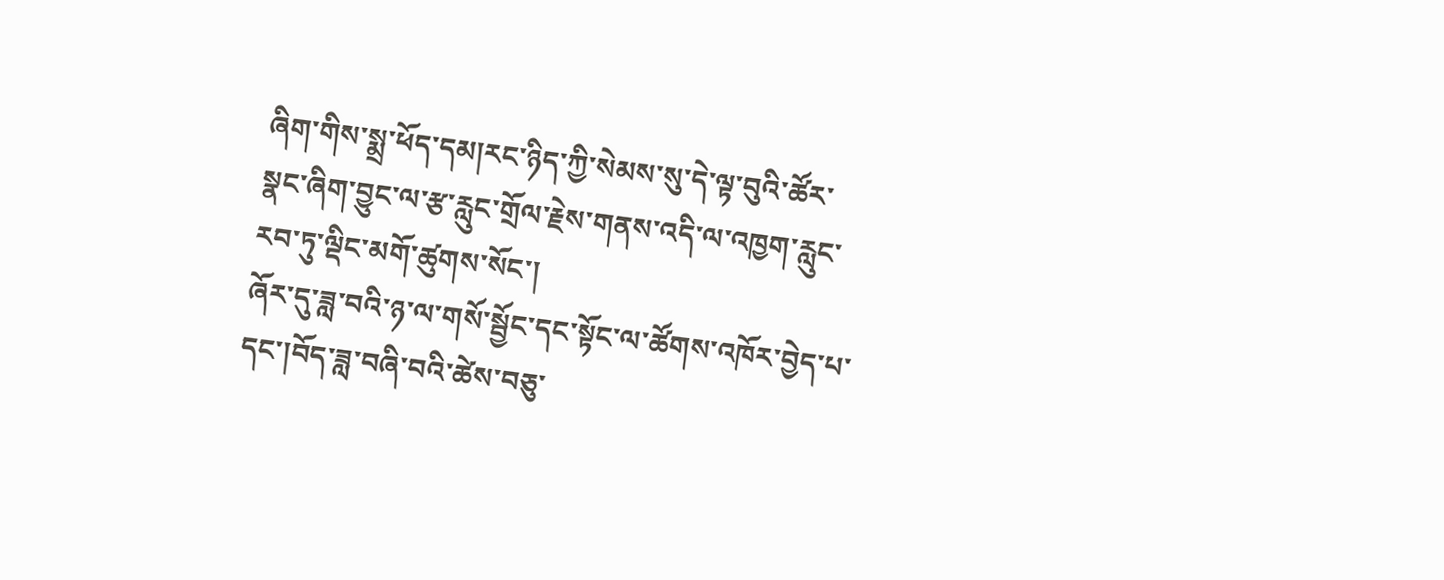ཞིག་གིས་སྨྲ་ཕོད་དམ།རང་ཉིད་ཀྱི་སེམས་སུ་དེ་ལྟ་བུའི་ཚོར་སྣང་ཞིག་བྱུང་ལ་རྩ་རླུང་གྲོལ་རྗེས་གནས་འདི་ལ་འཁྱག་རླུང་རབ་ཏུ་ལྡིང་མགོ་ཚུགས་སོང་།
ཞོར་དུ་ཟླ་བའི་ཉ་ལ་གསོ་སྦྱོང་དང་སྟོང་ལ་ཚོགས་འཁོར་བྱེད་པ་དང་།བོད་ཟླ་བཞི་བའི་ཚེས་བཅུ་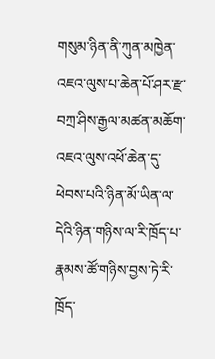གསུམ་ཉིན་ནི་ཀུན་མཁྱེན་འཇའ་ལུས་པ་ཆེན་པོ་ཤར་རྫ་བཀྲ་ཤིས་རྒྱལ་མཚན་མཆོག་འཇའ་ལུས་འཕོ་ཆེན་དུ་ཕེབས་པའི་ཉིན་མོ་ཡིན་ལ་དེའི་ཉིན་གཉིས་ལ་རི་ཁྲོད་པ་རྣམས་ཚོ་གཉིས་བྱས་ཏེ་རི་ཁྲོད་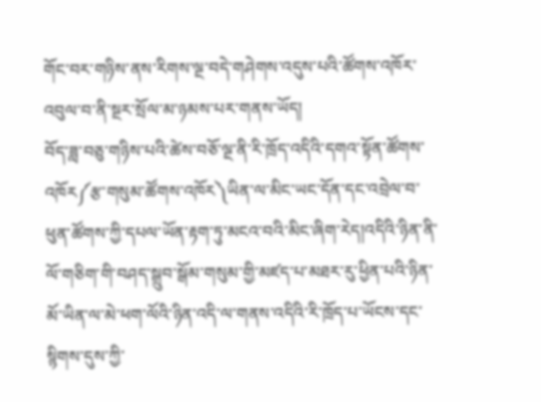གོང་བར་གཉིས་ནས་རིགས་ལྔ་བདེ་གཤེགས་འདུས་པའི་ཚོགས་འཁོར་འབུལ་བ་ནི་སྔར་སྲོལ་མ་ཉམས་པར་གནས་ཡོད།
བོད་ཟླ་བཅུ་གཉིས་པའི་ཚེས་བཅོ་ལྔ་ནི་རི་ཁྲོད་འདིའི་དགའ་སྟོན་ཚོགས་འཁོར༼རྩ་གསུམ་ཚོགས་འཁོར༽ཡིན་ལ་མིང་ཡང་དོན་དང་འབྲེལ་བ་ཕུན་ཚོགས་ཀྱི་དཔལ་ཡོན་རྟག་ཏུ་མངའ་བའི་མིང་ཞིག་རེད།འདིའི་ཉིན་ནི་ལོ་གཅིག་གི་བཤད་སྒྲུབ་སྒོམ་གསུམ་གྱི་མཛད་པ་མཐར་རུ་ཕྱིན་པའི་ཉིན་མོ་ཡིན་ལ་མེ་ཕག་ལོའི་ཉིན་འདི་ལ་གནས་འདིའི་རི་ཁྲོད་པ་ཡོངས་དང་སྙིགས་དུས་ཀྱི་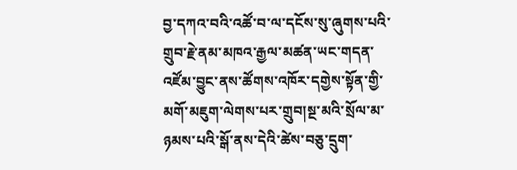བྱ་དཀའ་བའི་འཚོ་བ་ལ་དངོས་སུ་ཞུགས་པའི་གྲུབ་རྗེ་ནམ་མཁའ་རྒྱལ་མཚན་ཡང་གདན་འཛོམ་བྱུང་ནས་ཚོགས་འཁོར་དགྱེས་སྟོན་གྱི་མགོ་མཇུག་ལེགས་པར་གྲུབ།སྔ་མའི་སྲོལ་མ་ཉམས་པའི་སྒོ་ནས་དེའི་ཚེས་བཅུ་དྲུག་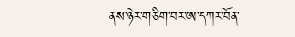ནས་ཉེར་གཅིག་བར་ཨ་དཀར་བོན་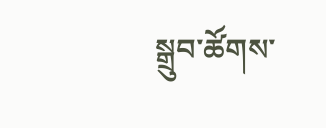སྒྲུབ་ཚོགས་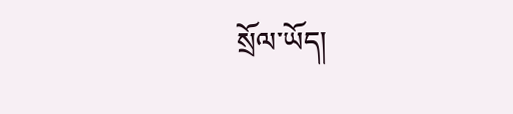སྲོལ་ཡོད།